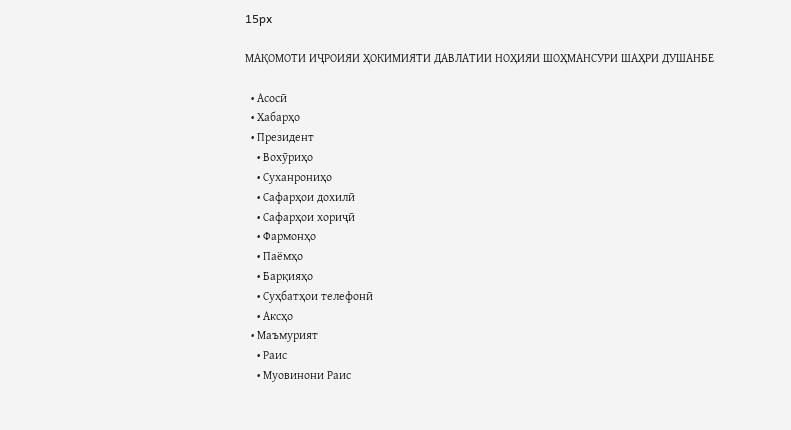15px

МАҚОМОТИ ИҶРОИЯИ ҲОКИМИЯТИ ДАВЛАТИИ НОҲИЯИ ШОҲМАНСУРИ ШАҲРИ ДУШАНБЕ

  • Асосӣ
  • Хабарҳо
  • Президент
    • Вохӯриҳо
    • Суханрониҳо
    • Сафарҳои дохилӣ
    • Сафарҳои хориҷӣ
    • Фармонҳо
    • Паёмҳо
    • Барқияҳо
    • Суҳбатҳои телефонӣ
    • Аксҳо
  • Маъмурият
    • Раис
    • Муовинони Раис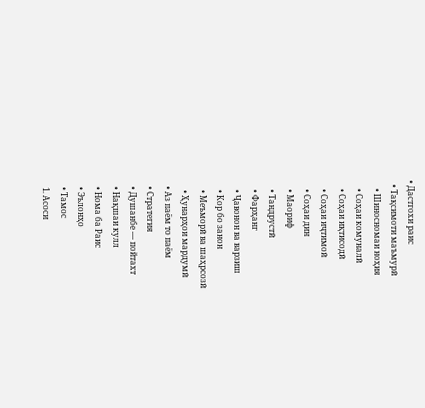• Дастгохи раис
  • Тақсимоти маъмурӣ
    • Шиносномаи ноҳия
    • Соҳаи комуналӣ
    • Соҳаи иқтисодӣ
    • Соҳаи иҷтимоӣ
    • Соҳаи дин
    • Маориф
    • Тандрустӣ
    • Фарҳанг
    • Ҷавонон ва варзиш
    • Кор бо занон
    • Меъморӣ ва шаҳрсозӣ
    • Ҳунарҳои мардумӣ
  • Аз паём то паём
  • Стратегия
  • Душанбе — пойтахт
  • Нақшаи кулл
  • Нома ба Раис
  • Эълонҳо
  • Тамос
  1. Асоси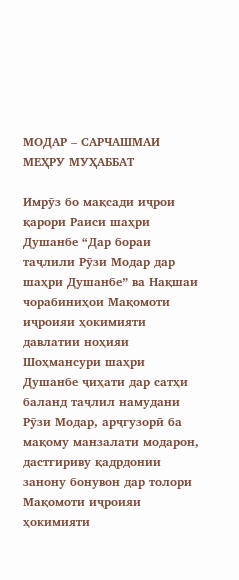МОДАР – САРЧАШМАИ МЕҲРУ МУҲАББАТ

Имрӯз бо мақсади иҷрои қарори Раиси шаҳри Душанбе “Дар бораи таҷлили Рӯзи Модар дар шаҳри Душанбе” ва Нақшаи чорабиниҳои Мақомоти иҷроияи ҳокимияти давлатии ноҳияи Шоҳмансури шаҳри Душанбе ҷиҳати дар сатҳи баланд таҷлил намудани Рӯзи Модар, арҷгузорӣ ба мақому манзалати модарон, дастгириву қадрдонии занону бонувон дар толори Мақомоти иҷроияи ҳокимияти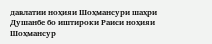давлатии ноҳияи Шоҳмансури шаҳри Душанбе бо иштироки Раиси ноҳияи Шоҳмансур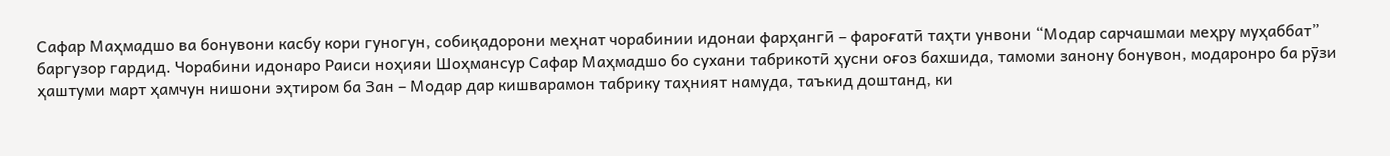Сафар Маҳмадшо ва бонувони касбу кори гуногун, собиқадорони меҳнат чорабинии идонаи фарҳангӣ – фароғатӣ таҳти унвони “Модар сарчашмаи меҳру муҳаббат” баргузор гардид. Чорабини идонаро Раиси ноҳияи Шоҳмансур Сафар Маҳмадшо бо сухани табрикотӣ ҳусни оғоз бахшида, тамоми занону бонувон, модаронро ба рӯзи ҳаштуми март ҳамчун нишони эҳтиром ба Зан – Модар дар кишварамон табрику таҳният намуда, таъкид доштанд, ки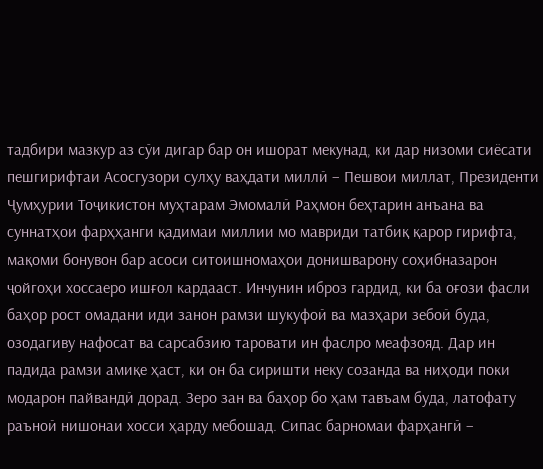тадбири мазкур аз сӯи дигар бар он ишорат мекунад, ки дар низоми сиёсати пешгирифтаи Асосгузори сулҳу ваҳдати миллӣ – Пешвои миллат, Президенти Ҷумҳурии Тоҷикистон муҳтарам Эмомалӣ Раҳмон беҳтарин анъана ва суннатҳои фарҳҳанги қадимаи миллии мо мавриди татбиқ қарор гирифта, мақоми бонувон бар асоси ситоишномаҳои донишварону соҳибназарон ҷойгоҳи хоссаеро ишғол кардааст. Инчунин иброз гардид, ки ба оғози фасли баҳор рост омадани иди занон рамзи шукуфоӣ ва мазҳари зебоӣ буда, озодагиву нафосат ва сарсабзию таровати ин фаслро меафзояд. Дар ин падида рамзи амиқе ҳаст, ки он ба сиришти неку созанда ва ниҳоди поки модарон пайвандӣ дорад. Зеро зан ва баҳор бо ҳам тавъам буда, латофату раъноӣ нишонаи хосси ҳарду мебошад. Сипас барномаи фарҳангӣ –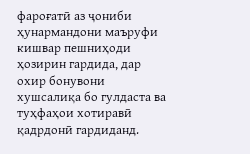фароғатӣ аз ҷониби ҳунармандони маъруфи кишвар пешниҳоди ҳозирин гардида, дар охир бонувони хушсалиқа бо гулдаста ва туҳфаҳои хотиравӣ қадрдонӣ гардиданд.